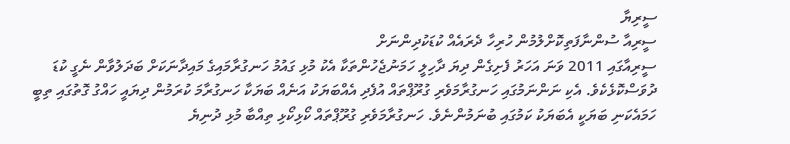ސީރިޔާ
ސީރިއާ ސުންނާފަތިކޮށްލުމުން ހުރިހާ ދެރައެއް ކުޑަކުދިންނަށް
ސީރިއާގައި 2011 ވަނަ އަހަރު ފެށިގެން ދިޔަ ދާހިލީ ހަމަނުޖެހުންތަކާ އެކު މުޅި ގައުމު ހަނގުރާމައިގެ މައިދާނަކަށް ބަދަލުވާން ނެގީ ކުޑަ ދުވަސްކޮޅެކެވެ. އެކި ނަންނަމުގައި ހަނގުރާމަވެރި ގުރޫޕްތައް އުފެދި އެއްބަޔަކު އަނެއް ބަޔަކާ ހަނގުރާމަ ކުރަމުން ދިޔައީ ހައްގު ގޮތުގައި ތިބީ ހަމައެކަނި ބަޔަކީ އެބަޔަކު ކަމުގައި ބުނަމުންނެވެ. ހަނގުރާމަވެރި ގުރޫޕްތައް ކޯޅިކޯޅި ތިއްބާ މުޅި ދުނިޔެ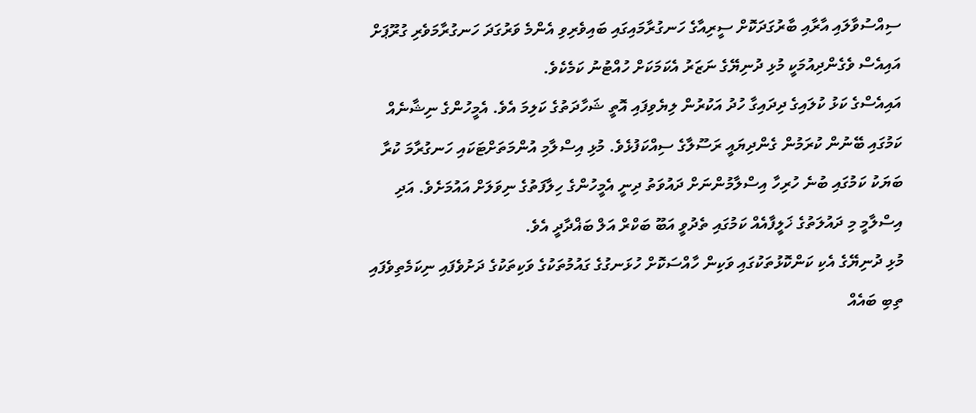ސިއްސުވާލައި އާރާއި ބާރުގަދަކޮށް ސީރިއާގެ ހަނގުރާމައިގައި ބައިވެރިވި އެންމެ ވަރުގަދަ ހަނގުރާމަވެރި ގުރޫޕަށް އައިއެސް ވެގެންދިއުމަކީ މުޅި ދުނިޔޭގެ ނަޒަރު އެކަމަކަށް ހުއްޓުނު ކަމެކެވެ.
އައިއެސްގެ ކަޅު ކުލައިގެ ދިދައިގާ ހުދު އަކުރުން ލިޔެވިފައި އޮތީ ޝަހާދަތުގެ ކަލިމަ އެވެ. އެމީހުންގެ ނިޝާނެއް ކަމުގައި ބޭނުން ކުރަމުން ގެންދިޔައީ ރަސޫލާގެ ސިއްކަފުޅެވެ. މުޅި އިސްލާމި އުންމަތަށްޓަކައި ހަނގުރާމަ ކުރާ ބަޔަކު ކަމުގައި ބުނެ ހުރިހާ އިސްލާމުންނަށް ދައުވަތު ދިނީ އެމީހުންގެ ހިލާފަތުގެ ނިވަލަށް އައުމަށެވެ. އަދި އިސްލާމީ މި ދައުލަތުގެ ޚަލީފާއެއް ކަމުގައި ތެދުވީ އަބޫ ބަކްރް އަލް ބަޣްދާދީ އެވެ.
މުޅި ދުނިޔޭގެ އެކި ކަންކޮޅުތަކުގައި ވަކިން ހާއްސަކޮށް ހުޅަނގުގެ ގައުމުތަކުގެ ވަކިތަކުގެ ދަށުވެފައި ނިކަމެތިވެފައި ތިބި ބައެއް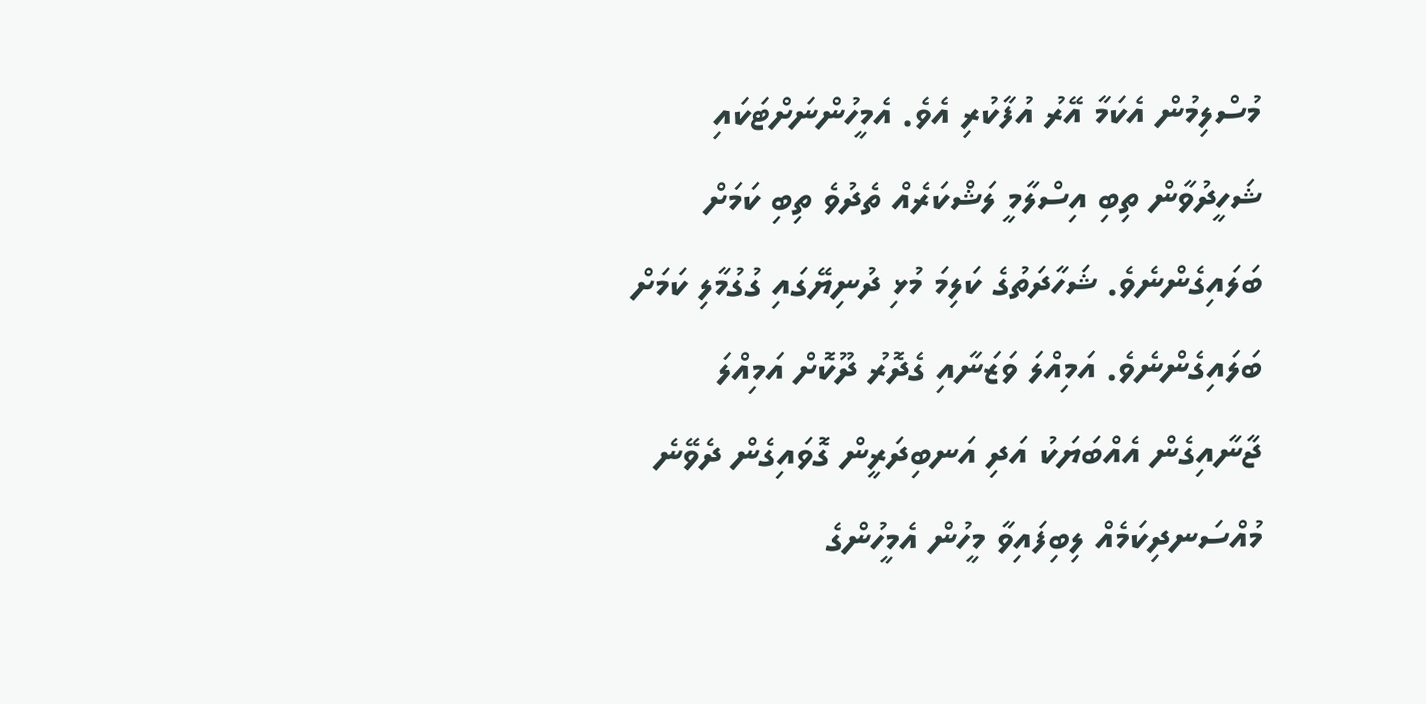މުސްލިމުން އެކަމާ އޭރު އުފާކުރި އެވެ. އެމީހުންނަށްޓަކައި ޝަހީދުވާން ތިބި އިސްލާމީ ލަޝްކަރެއް ތެދުވެ ތިބި ކަމަށް ބަލައިގެންނެވެ. ޝަހާދަތުގެ ކަލިމަ މުޅި ދުނިޔޭގައި ގުގުމާލި ކަމަށް ބަލައިގެންނެވެ. އަމިއްލަ ވަޒަނާއި ގެދޮރު ދޫކޮށް އަމިއްލަ ޖާނާއިގެން އެއްބަޔަކު އަދި އަނބިދަރީން ގޮވައިގެން ދެވޭނެ މުއްސަނދިކަމެއް ލިބިފައިވާ މީހުން އެމީހުންގެ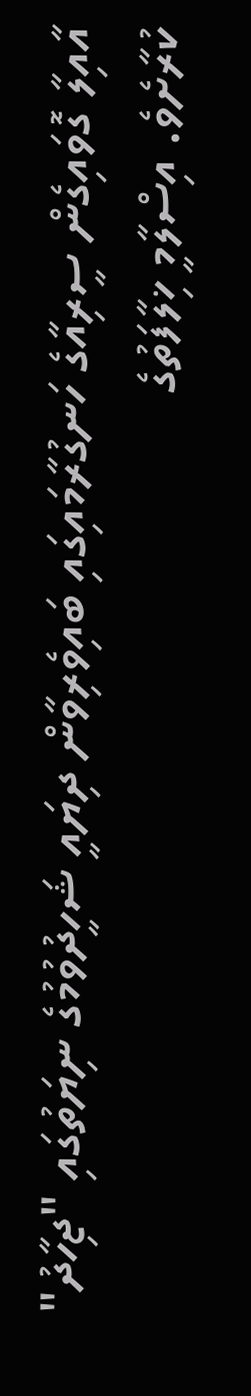އާއިލާ ގޮވައިގެން ސީރިއާގެ ހަނގުރާމައިގައި ބައިވެރިވާން ދިޔައީ ޝަހީދުވުމުގެ ނިޔަތުގައި "ޖިހާދު" ކުރާށެވެ. އިސްލާމީ ޚިލާފަތުގެ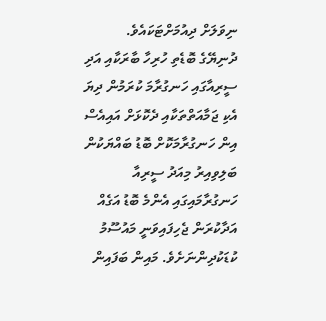ނިވަލަށް ދިއުމަށްޓަކައެވެ.
ދުނިޔޭގެ ބޮޑެތި ހުރިހާ ބާރަކާއި އަދި ސީރިއާގައި ހަނގުރާމަ ކުރަމުން ދިޔަ އެކި ޖަމާއަތްތަކާއި ދެކޮޅަށް އައިއެސް އިން ހަނގުރާމަކޮށް ބޮޑު ބައްޔަކުން ބަލިވިއިރު މިއަދު ސީރިއާ ހަނގުރާމައިގައި އެންމެ ބޮޑު އަގެއް އަދާކުރަން ޖެހިފައިވަނީ މައުސޫމު ކުޑަކުދިންނަށެވެ. މައިން ބަފައިން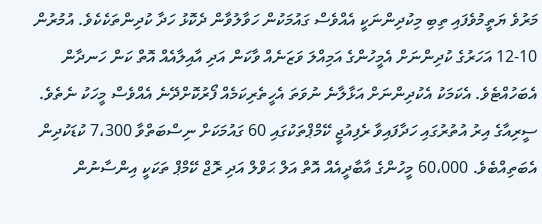މަރުވެ ޔަތީމުވެފައި ތިބި މިކުދިންނަކީ އެއްވެސް ގައުމަކުން ހަވާލުވާން ދެކޮޅު ހަދާ ކުދިންތަކެކެވެ. އުމުރުން 10-12 އަހަރުގެ ކުދިންނަށް އެމީހުންގެ އަމިއްލަ ވަޒަނެއް ވާކަން އަދި އާއިލާއެއް އޮތް ކަން ހަނދާން އެބަހުއްޓެވެ. އެކަމަކު އެކުދިންނަށް އަޅާލާނެ ނުވަތަ އެހީތެރިކަމެއް ފޯރުކޮށްދޭނެ އެއްވެސް މީހަކު ނެތެވެ.
ސީރިއާގެ އިރު އުތުރުގައި ހަދާފައިވާ ރެފިއުޖީ ކޭމްޕްތަކުގައި 60 ގައުމަކަށް ނިސްބަތްވާ 7،300 ކުޑަކުދިން އެބަތިއްބެވެ. 60،000 މީހުންގެ އާބާދީއެއް އޮތް އަލް ޙަވްލް އަދި ރޮޖް ކޭމްޕް ތަކަކީ އިންސާނުން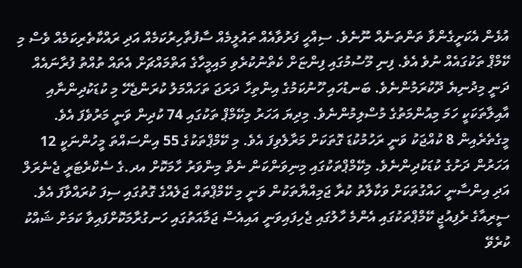އުޅެން އެކަށީގެންވާ ތަންތަނެއް ނޫނެވެ. ސިއްހީ ފަރުވާއެއް ތައުލީމެއް ސާފުތާހިރުކަމެއް އަދި ރައްކާތެރިކަމެއް ވެސް މި ކޭމްޕް ތަކުގައެއް ނުވެ އެވެ. ފިނި މޫސުމުގައި ފިންޏަށް ކެތްނުކުރެވި މައިމީހާގެ އަތްމައްޗަށް އެތައް ތުއްތު ފުރާނައެއް ދަނީ މިދުނިޔެ ދޫކުރަމުންނެވެ. ބަނޑުހައި ހޫނުކަމުގެ އިންތިހާ ދަރަޖަ ތަހައްމަލު ކުރަންޖެހޭ މި ކުޑަކުދިންނާއި އާއިލާތަކަކީ ހަމަ މިއުންމަތުގެ މުސްލިމުންނެވެ. މިދިޔަ އަހަރު މިކޭމްޕް ތަކުގައި 74 ކުދިން ވަނީ މަރުވެފަ އެވެ. މީގެތެރެއިން 8 ކުއްޖަކު ވަނީ ރަހުމުކުޑަ ގޮތަކަށް މަރާލެވިފަ އެވެ. މި ކޭމްޕްތަކުގެ 55 އިންސައްތަ މީހުންނަކީ 12 އަހަރުން ދަށުގެ ކުޑަކުދިންނެވެ. މިކޭމްޕްތަކުގައި މިނިވަންކަން ނެތް މިންވަރު ހާމަކޮށް އދ.ގެ ސެކްރެޓަރީ ޖެނެރަލް އަދި އިންސާނީ ހައްގުތަކަށް ވަކާލާތު ކުރާ ޖަމިއްޔާތަކުން ވަނީ މި ކޭމްޕްތައް ޖަލެއްގެ ގޮތުގައި ސިފަ ކުރައްވާފަ އެވެ.
ސީރިއާގެ ރެފިއުޖީ ކޭމްޕްތަކުގައި އެންމެ ހާލުގައި ޖެހިފައިވަނީ އައިއެސް ޖަމާއަތުގައި ހަނގުރާމަކޮށްފައިވާ ކަމަށް ޝައްކު ކުރެވޭ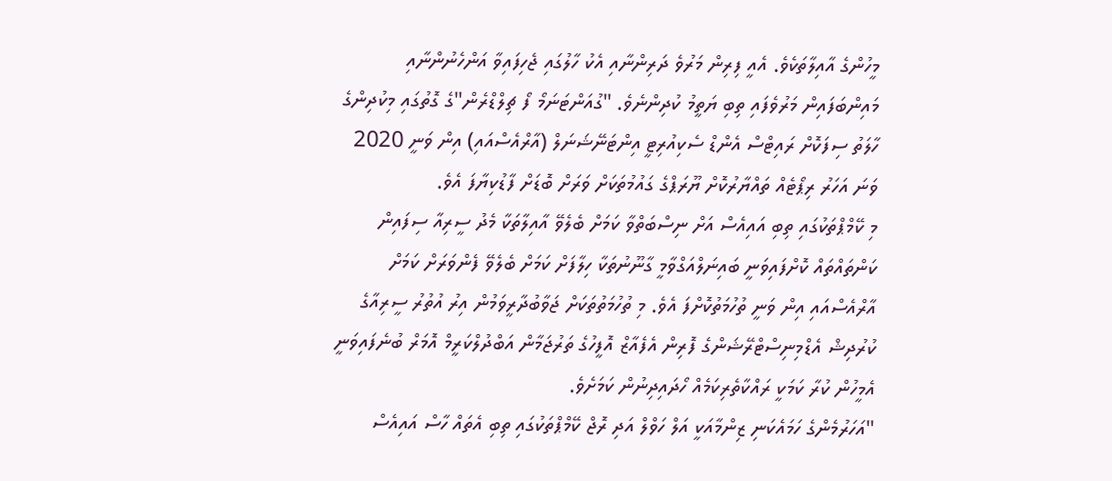މީހުންގެ އާއިލާތަކެވެ. އެއީ ފިރިން މަރުވެ ދަރިންނާއި އެކު ހާލުގައި ޖެހިފައިވާ އަންހެނުންނާއި މައިންބަފައިން މަރުވެފައި ތިބި ޔަތީމު ކުދިންނެވެ. "ގުއަންޓަނަމޯ ފޯ ޗިލްޑްރެން"ގެ ގޮތުގައި މިކުދިންގެ ހާލަތު ސިފަކޮށް ރައިޓްސް އެންޑް ސެކިއުރިޓީ އިންޓަނޭޝަނަލް (އާރްއެސްއައި) އިން ވަނީ 2020 ވަނަ އަހަރު ރިޕޯޓެއް ތައްޔާރުކޮށް ޔޫރަޕްގެ ގައުމުތަކަށް ވަރަށް ބޮޑަށް ފާޑުކިޔާފަ އެވެ.
މި ކޭމްޕްތަކުގައި ތިބި އައިއެސް އަށް ނިސްބަތްވާ ކަމަށް ބެލެވޭ އާއިލާތަކާ މެދު ސީރިއާ ސިފައިން ކަންތައްތައް ކޮށްފައިވަނީ ބައިނަލްއަގްވާމީ ގާނޫނުތަކާ ހިލާފަށް ކަމަށް ބެލެވޭ ފެންވަރަށް ކަމަށް އާރްއެސްއައި އިން ވަނީ ތުހުމަތުކޮށްފަ އެވެ. މި ތުހުމަތުތަކަށް ޖަވާބުދާރީވަމުން އިރު އުތުރު ސީރިއާގެ ކުރުދިޝް އެޑްމިނިސްޓްރޭޝަންގެ ފޮރިން އެފެއާޒް އޮފީހުގެ ތަރުޖަމާން އަބްދުލްކަރީމް އޮމަރް ބުނެފައިވަނީ އެމީހުން ކުރާ ކަމަކީ ރައްކާތެރިކަމެއް ހޯދައިދިނުން ކަމަށެވެ.
"އަހަރުމެންގެ ހަމައެކަނި ޒިންމާއަކީ އަލް ހަވްލް އަދި ރޮޖް ކޭމްޕްތަކުގައި ތިބި އެތައް ހާސް އައިއެސް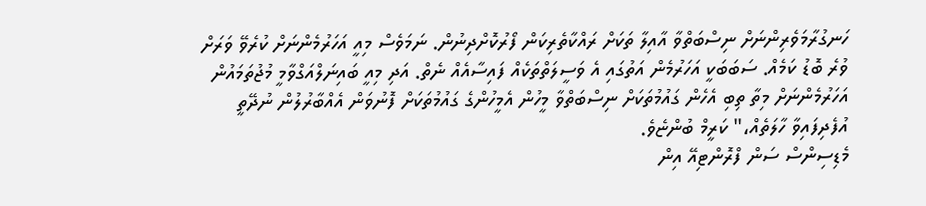ހަނގުރާމަވެރިންނަށް ނިސްބަތްވާ އާއިލާ ތަކަށް ރައްކާތެރިކަން ފޯރުކޮށްދިނުން. ނަމަވެސް މިއީ އަހަރުމެންނަށް ކުރެވޭ ވަރަށް ވުރެ ބޮޑު ކަމެއް. ސަބަބަކީ އަހަރުމެން އަތުގައި އެ ވަސީލަތްތަކެއް ފައިސާއެއް ނެތް. އަދި މިއީ ބައިނަލްއަގްވާމީ މުޖުތަމައުން އަހަރުމެންނަށް މިތާ ތިބި އެހެން ގައުމުތަކަށް ނިސްބަތްވާ މީހުން އެމީހުންގެ ގައުމުތަކަށް ފޮނުވަން އެއްބާރުލުން ނުދޭތީ އުފެދިފައިވާ ހާލަތެއް،" ކަރީމް ބުންޏެވެ.
މެޑިސިންސް ސަން ފްރޮންޓިއޭ އިން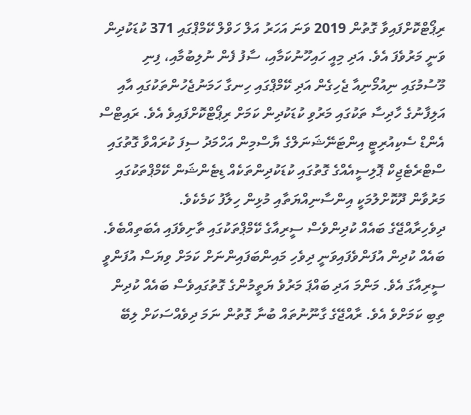ރިޕޯޓްކޮށްފައިވާ ގޮތުން 2019 ވަނަ އަހަރު އަލް ހަވްލް ކޭމްޕްގައި 371 ކުޑަކުދިން ވަނީ މަރުވެފަ އެވެ. އަދި މިއީ ހައިހޫނުކަމާއި، ސާފު ފެން ނުލިބުމާއި، ފިނި މޫސުމުގައި ނިއުމޯނިއާ ޖެހިގެން އަދި ކޭމްޕްގައި ހިނގާ ހަމަނުޖެހުންތަކުގައި އާއި އަލިފާނުގެ ހާދިސާ ތަކުގައި މަރުވި ކުޑަކުދިން ކަމަށް ރިޕޯޓްކޮށްފައިވެ އެވެ. ރައިޓްސް އެންޑް ސެކިއުރިޓީ އިންޓަނޭޝަނަލްގެ ޔާސްމިން އަހްމަދު ސިފަ ކުރައްވާ ގޮތުގައި ސްޓްރެޓެޖިކް ޕޮލިސީއެއްގެ ގޮތުގައި ކުޑަކުދިންތަކެއް ޑިޓެންޝަން ކޭމްޕްތަކުގައި މަރުވާން ދޫކޮށްލުމަކީ އިންސާނިއްޔަތާއި މުޅިން ހިލާފު ކަމެކެވެ.
ދިވެހިރާއްޖޭގެ ބައެއް ކުދިންވެސް ސީރިއާގެ ކޭމްޕްތަކުގައި ތާށިވެފައި އެބަތިއްބެވެ. ބައެއް ކުދިން އުފަންވެފައިވަނީ ދިވެހި މައިންބަފައިންނަށް ކަމަށް ވިޔަސް އުފަންވީ ސީރިއާގަ އެވެ. މަންމަ އަދި ބައްޕަ މަރުވެ ޔަތީމުންގެ ގޮތުގައިވެސް ބައެއް ކުދިން ތިބި ކަމަށްވެ އެވެ. ރާއްޖޭގެ ގާނޫނުތައް ބުނާ ގޮތުން ނަމަ ދިވެއްސަކަށް ލިބޭ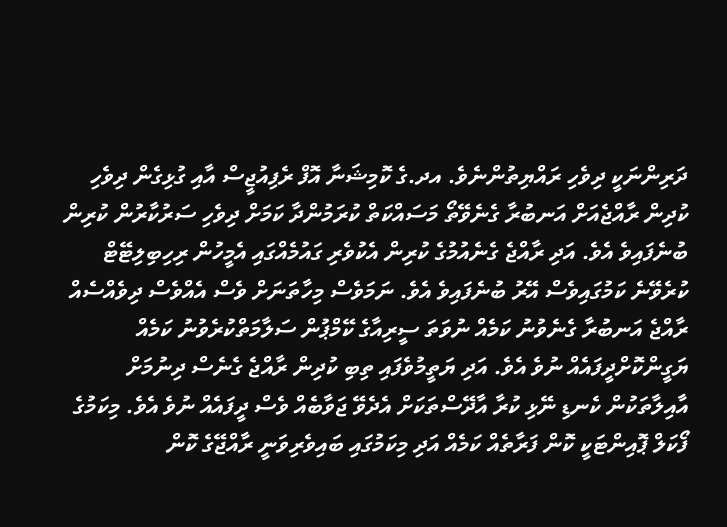ދަރިންނަކީ ދިވެހި ރައްޔިތުންނެވެ. އދ.ގެ ކޮމިޝަނާ އޮފް ރެފިއުޖީސް އާއި ގުޅިގެން ދިވެހި ކުދިން ރާއްޖެއަށް އަނބުރާ ގެނެވޭތޯ މަސައްކަތް ކުރަމުންދާ ކަމަށް ދިވެހި ސަރުކާރުން ކުރިން ބުނެފައިވެ އެވެ. އަދި ރާއްޖެ ގެނެއުމުގެ ކުރިން އެކުވެރި ގައުމެއްގައި އެމީހުން ރިހިބިލިޓޭޓް ކުރެވޭނެ ކަމުގައިވެސް އޭރު ބުނެފައިވެ އެވެ. ނަމަވެސް މިހާތަނަށް ވެސް އެއްވެސް ދިވެއްސެއް ރާއްޖެ އަނބުރާ ގެނެވުނު ކަމެއް ނުވަތަ ސީރިއާގެ ކޭމްޕުން ސަލާމަތްކުރެވުނު ކަމެއް ޔަގީންކޮށްދީފައެއް ނުވެ އެވެ. އަދި ޔަތީމުވެފައި ތިބި ކުދިން ރާއްޖެ ގެނެސް ދިނުމަށް އާއިލާތަކުން ކެނޑި ނޭޅި ކުރާ އާދޭސްތަކަށް އެދެވޭ ޖަވާބެއް ވެސް ދީފައެއް ނުވެ އެވެ. މިކަމުގެ ފޯކަލް ޕޮއިންޓަކީ ކޮން ފަރާތެއް ކަމެއް އަދި މިކަމުގައި ބައިވެރިވަނީ ރާއްޖޭގެ ކޮން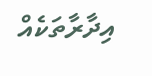އިދާރާތަކެއް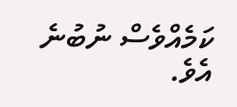ކަމެއްވެސް ނުބުނެ އެވެ.